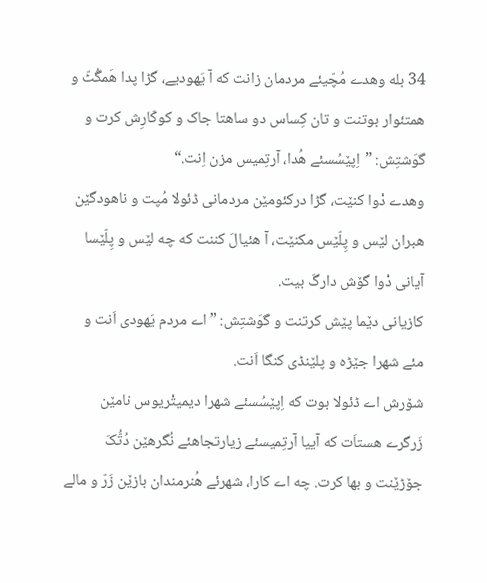34 بله وهدے مُچّیئے مردمان زانت که آ یَهودیے، گڑا پدا هَمگُٹّ و همتئوار بوتنت و تان کِساس دو ساهتا جاک و کوکّارِش کرت و گوَشتِش: ”اِپێسُسئے هُدا، آرتِمیس مزن اِنت.“
وهدے دْوا کنێت، گڑا درکئومێن مردمانی ڈئولا مُپت و ناهودگێن هبران لێس و پِلّێس مکنێت، آ هئیالَ کننت که چه لێس و پِلّێسا آیانی دْوا گۆش دارگَ بیت.
کازیانی دێما پێش کرتنت و گوَشتِش: ”اے مردم یَهودی اَنت و مئے شهرا جێڑه و پلێنڈی کنگا اَنت.
شۆرش اے ڈئولا بوت که اِپێسُسئے شهرا دیمیتْریوس نامێن زَرگرے هستاَت که آییا آرتِمیسئے زیارتجاهئے نُگرهێن دُتُّکَ جۆڑێنت و بها کرت. چه اے کارا، شهرئے هُنرمندان بازێن زَرّ و مالے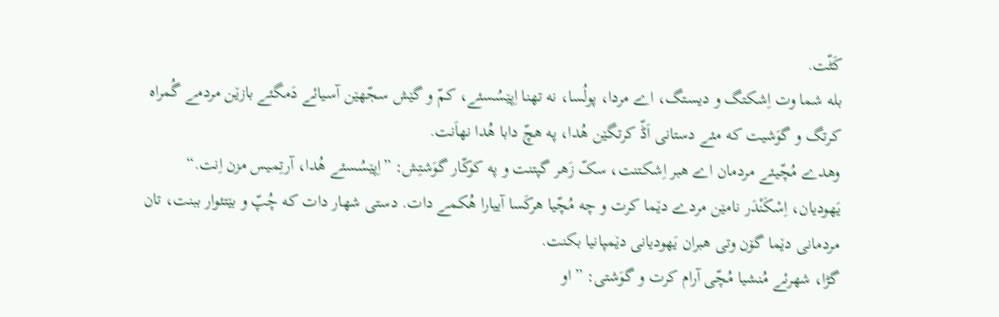کَٹّت.
بله شما وت اِشکتگ و دیستگ، اے مردا، پولُسا، نه تهنا اِپێسُسئے، کمّ و گێش سجّهێن آسیائے دَمگئے بازێن مردمے گُمراه کرتگ و گوَشیت که مئے دستانی اَڈّ کرتگێن هُدا، په هچّ دابا هُدا نهاَنت.
وهدے مُچّیئے مردمان اے هبر اِشکتنت، سکّ زَهر گپتنت و په کوکّار گوَشتِش: ”اِپێسُسئے هُدا، آرتِمیس مزن اِنت.“
یَهودیان، اِسْکَنْدَر نامێن مردے دێما کرت و چه مُچّیا هرکَسا آییارا هُکمے دات. دستی شهار دات که چُپّ و بێتئوار ببنت، تان مردمانی دێما گۆن وتی هبران یَهودیانی دێمپانیا بکنت.
گڑا، شهرئے مُنشیا مُچّی آرام کرت و گوَشتی: ”او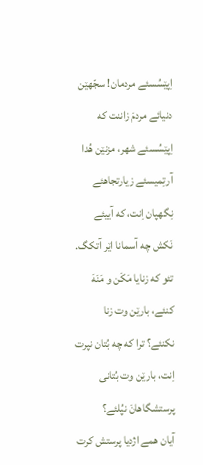اِپێسُسئے مردمان! سجّهێن دنیائے مردمَ زاننت که اِپێسُسئے شهر، مزنێن هُدا آرتِمیسئے زیارتجاهئے نِگهپان اِنت، که آییئے نَکش چه آسمانا اێر آتکگ.
تئو که زنایا مَکَن و مَنَهَ کنئے، بارێن وت زنا نکنئے؟ ترا که چه بُتان نپرت اِنت، بارێن وت بُتانی پرستشگاهانَ نپُلئے؟
آیان همے اژدیا پرستش کرت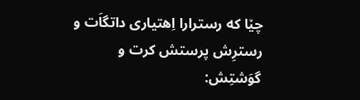چێا که رسترارا اِهتیاری داتگاَت و رسترِش پرستش کرت و گوَشتِش: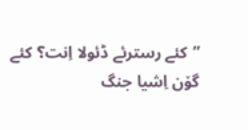”کئے رسترئے ڈئولا اِنت؟ کئے گۆن اِشیا جنگ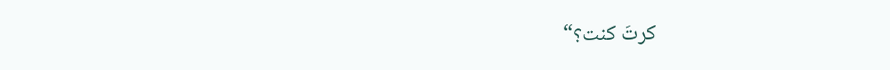کرتَ کنت؟“